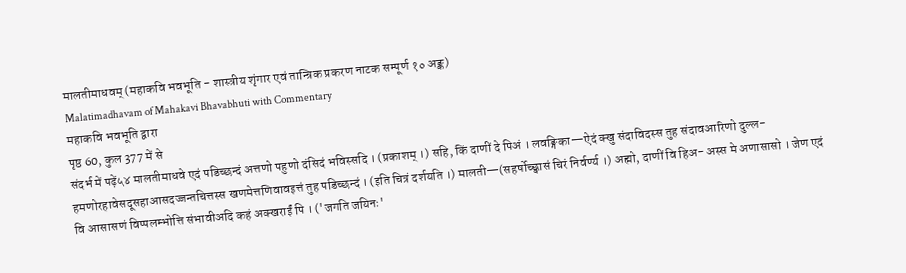मालतीमाधवम् (महाकवि भवभूति - शास्त्रीय शृंगार एवं तान्त्रिक प्रकरण नाटक सम्पूर्ण १० अङ्क)
Malatimadhavam of Mahakavi Bhavabhuti with Commentary
महाकवि भवभूति द्वारा
पृष्ठ 60, कुल 377 में से
संदर्भ में पढ़ें५४ मालतीमाधवे एदं पडिच्छन्दं अत्तणो पहुणो दंसिदं भविस्सदि । (प्रकाशम् ।) सहि, किं दाणीं दे पिअं । लवङ्गिका—ऐदं क्खु संदाविदस्स तुह संदावआरिणो दुल्ल- हमणोरहावेसदूसहाआसदज्जन्तचित्तस्स खणमेत्तणिवावइत्तं तुह पडिच्छन्दं । (इति चित्रं दर्शयति ।) मालती—(सहर्षोच्छ्वासं चिरं निर्वर्ण्य ।) अह्मो, दाणीं वि हिअ- अस्स मे अणासासो । जेण एदं वि आसासणं विप्पलम्भोत्ति संभावीअदि कहं अक्खराईं पि । ('जगति जयिनः'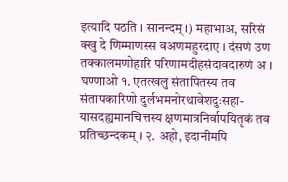इत्यादि पठति । सानन्दम् ।) महाभाअ, सरिसं क्खु दे णिम्माणस्स वअणमहुरदाए । दंसणं उण तक्कालमणोहारि परिणामदीहसंदावदारुणं अ । घण्णाओ १. एतत्खलु संतापितस्य तव संतापकारिणो दुर्लभमनोरथावेशदुःसहा- यासदह्यमानचित्तस्य क्षणमात्रनिर्वापयितृकं तव प्रतिच्छन्दकम् । २. अहो, इदानीमपि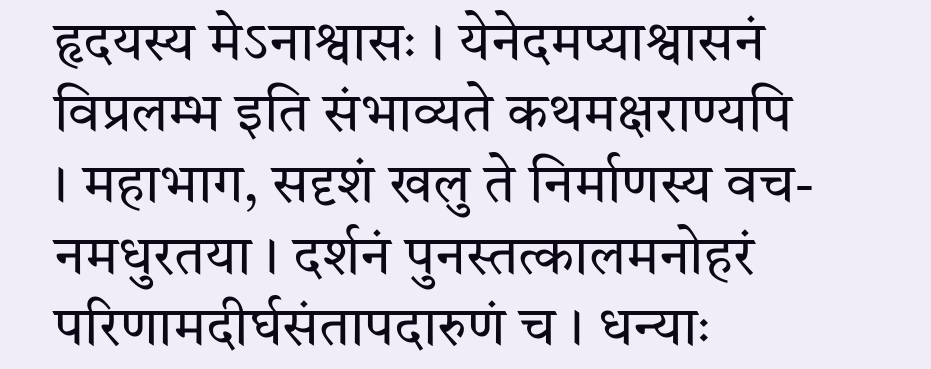हृदयस्य मेऽनाश्वासः । येनेदमप्याश्वासनं विप्रलम्भ इति संभाव्यते कथमक्षराण्यपि । महाभाग, सदृशं खलु ते निर्माणस्य वच- नमधुरतया । दर्शनं पुनस्तत्कालमनोहरं परिणामदीर्घसंतापदारुणं च । धन्याः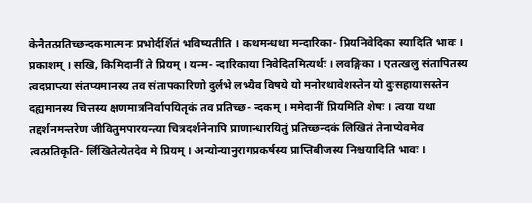केनैतत्प्रतिच्छन्दकमात्मनः प्रभोर्दर्शितं भविष्यतीति । कथमन्धथा मन्दारिका- प्रियनिवेदिका स्यादिति भावः । प्रकाशम् । सखि, किमिदानीं ते प्रियम् । यन्म- न्दारिकाया निवेदितमित्यर्थः । लवङ्गिका । एतत्खलु संतापितस्य त्वदप्राप्त्या संतप्यमानस्य तव संतापकारिणो दुर्लभे लभ्यैव विषये यो मनोरथावेशस्तेन यो दुःसहायासस्तेन दह्यमानस्य चित्तस्य क्षणमात्रनिर्वापयितृकं तव प्रतिच्छ- न्दकम् । ममेदानीं प्रियमिति शेषः । त्वया यथा तद्दर्शनमन्तरेण जीवितुमपारयन्त्या चित्रदर्शनेनापि प्राणान्धारयितुं प्रतिच्छन्दकं लिखितं तेनाप्येवमेव त्वत्प्रतिकृति- र्लिखितेत्येतदेव मे प्रियम् । अन्योन्यानुरागप्रकर्षस्य प्राप्तिबीजस्य निश्चयादिति भावः ।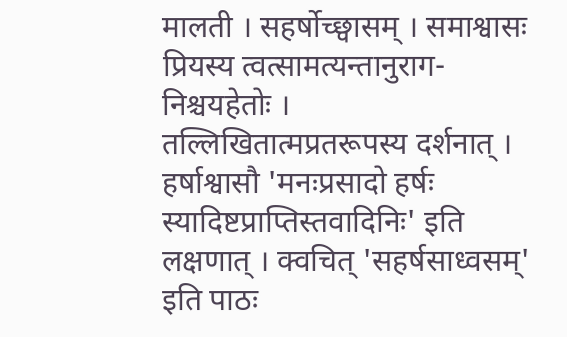मालती । सहर्षोच्छ्वासम् । समाश्वासः प्रियस्य त्वत्सामत्यन्तानुराग- निश्चयहेतोः । तल्लिखितात्मप्रतरूपस्य दर्शनात् । हर्षाश्वासौ 'मनःप्रसादो हर्षः स्यादिष्टप्राप्तिस्तवादिनिः' इति लक्षणात् । क्वचित् 'सहर्षसाध्वसम्' इति पाठः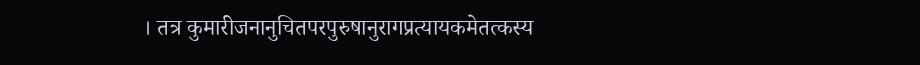। तत्र कुमारीजनानुचितपरपुरुषानुरागप्रत्यायकमेतत्कस्य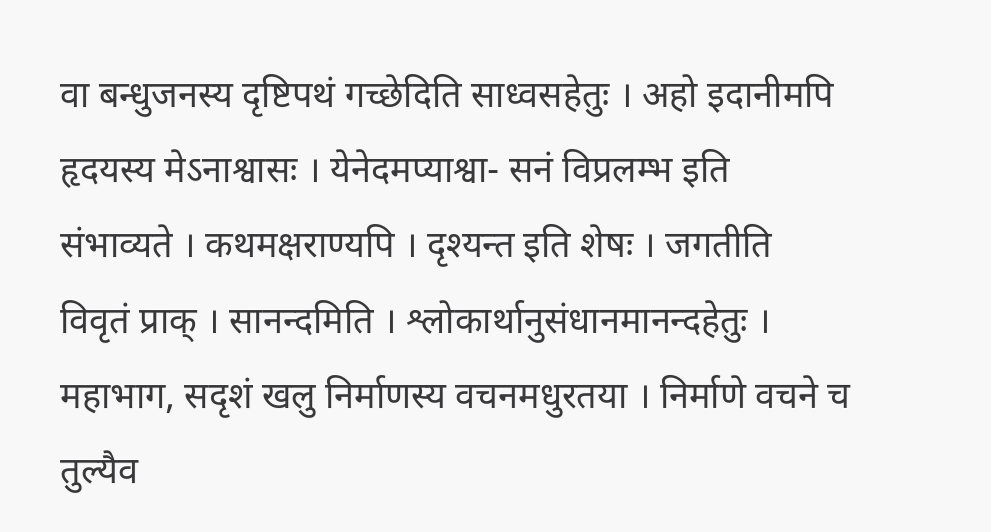वा बन्धुजनस्य दृष्टिपथं गच्छेदिति साध्वसहेतुः । अहो इदानीमपि हृदयस्य मेऽनाश्वासः । येनेदमप्याश्वा- सनं विप्रलम्भ इति संभाव्यते । कथमक्षराण्यपि । दृश्यन्त इति शेषः । जगतीति विवृतं प्राक् । सानन्दमिति । श्लोकार्थानुसंधानमानन्दहेतुः । महाभाग, सदृशं खलु निर्माणस्य वचनमधुरतया । निर्माणे वचने च तुल्यैव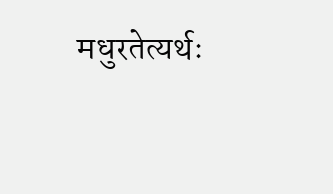मधुरतेत्यर्थः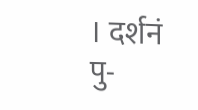। दर्शनं पु-